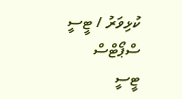ކުޅިވަރު / ޓީސީ ސްޕޯޓްސް
ޓީސީ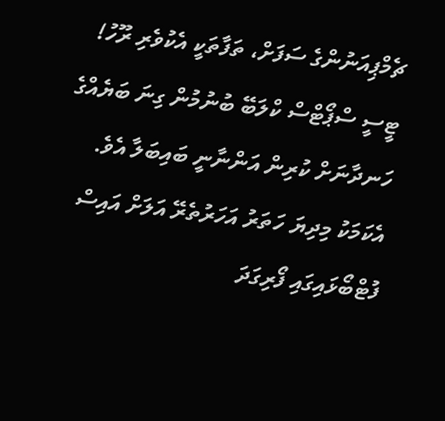ޗެމްޕިއަނުންގެ ސަފަށް، ތަފާތަކީ އެކުވެރި ރޫހު!
ޓީސީ ސްޕޯޓްސް ކްލަބޭ ބުނުމުން ގިނަ ބަޔެއްގެ ހަނދާނަށް ކުރިން އަންނާނީ ބައިބަލާ އެވެ. އެކަމަކު މިދިޔަ ހަތަރު އަހަރުތެރޭ އަލަށް އައިސް ފުޓްބޯޅައިގައި ފޯރިގަދަ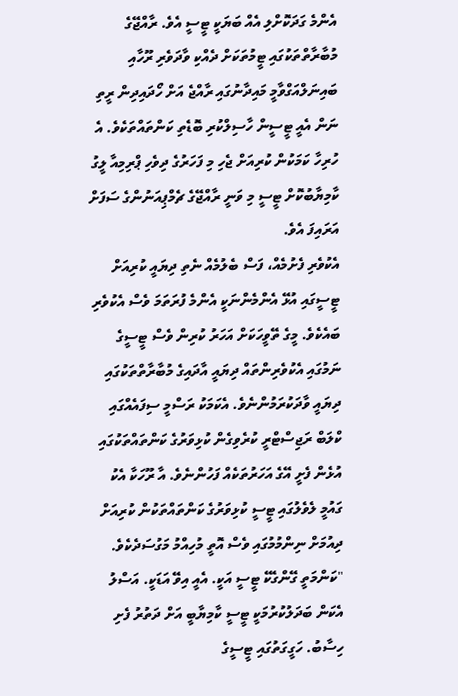އެންމެ ގަދަކޮށްލި އެއް ބަޔަކީ ޓީސީ އެވެ. ރާއްޖޭގެ މުބާރާތްތަކުގައި ޓީމުތަކަށް ދެއްކި ވާދަވެރި ރޫހާއި ބައިނަލްއަގްވާމީ މައިދާނުގައި ރާއްޖެ އަށް ހޯދައިދިން ރީތި ނަން އެއީ ޓީސީން ހާސިލްކުރި ބޮޑެތި ކަންތައްތަކެވެ. އެ ހުރިހާ ކަމަކުން ކުރިއަށް ޖެހި މި ފަހަރުގެ ދިވެހި ޕްރިމިއާ ލީގު ކާމިޔާބުކޮށް ޓީސީ މި ވަނީ ރާއްޖޭގެ ޗެމްޕިއަނުންގެ ސަފަށް އަރައިފަ އެވެ.
އެކުވެރި ފެށުމެއް، ފަސް ބެލުމެއް ނެތި ދިޔައީ ކުރިއަށް
ޓީސީގައި އުޅޭ އެންމެންނަކީ އެންމެ ފުރަތަމަ ވެސް އެކުވެރި ބައެކެވެ. މީގެ ތޭވީހަކަށް އަހަރު ކުރިން ވެސް ޓީސީގެ ނަމުގައި އެކުވެރިންތައް ދިޔައީ އާދައިގެ މުބާރާތްތަކުގައި ދިޔައީ ވާދަކުރަމުންނެވެ. އެކަމަކު ރަސްމީ ސިފައެއްގައި ކްލަބް ރަޖިސްޓްރީ ކުރެވިގެން ކުޅިވަރުގެ ކަންތައްތަކުގައި އުޅެން ފެށީ އޭގެ އަހަރުތަކެއް ފަހުންނެވެ. އާ ރޫހަކާ އެކު ގައުމީ ލެވެލުގައި ޓީސީ ކުޅިވަރުގެ ކަންތައްތަކުން ކުރިއަށް ދިއުމަށް ނިންމުމުގައި ވެސް އޮތީ މުހިއްމު މަގުސަދެކެވެ.
"ކަންމަތީ ގޭންގެކޭ ޓީސީ އަކީ. އެއީ އިވޭ އަޑަކީ. އަސްލު އެކަން ބަދަލުކުރުމަކީ ޓީސީ ކާމިޔާބީ އަށް ދަތުރު ފެށި ހިސާބު. ހަގީގަތުގައި ޓީސީގެ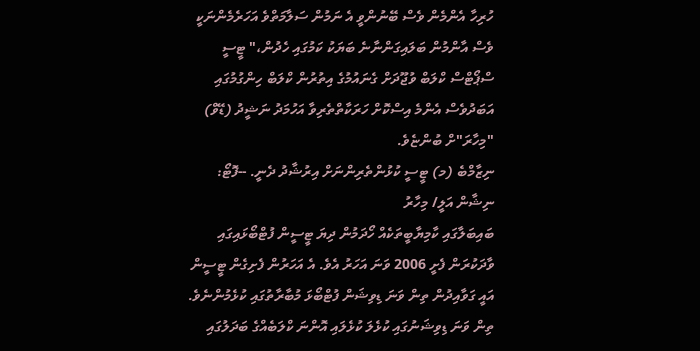ހުރިހާ އެންމެން ވެސް ބޭނުންވީ އެ ނަމުން ސަލާމަތްވެ އަހަރެމެންނަކީ ވެސް އާންމުން ބަލައިގަންނާނެ ބަޔަކު ކަމުގައި ހެދުން،" ޓީސީ ސްޕޯޓްސް ކްލަބް ވުޖޫދަށް ގެނައުމުގެ އިތުރުން ކްލަބް ހިންގުމުގައި އަބަދުވެސް އެންމެ އިސްކޮށް ހަރަކާތްތެރިވާ އަހުމަދު ނަޝީދު (ޑޭވް) "މިހާރަ"ށް ބުންޏެވެ.
ނިޒާމްބެ (މ) ޓީސީ ކުޅުންތެރިންނަށް އިރުޝާދު ދެނީ. --ފޮޓޯ: ނިޝާން އަލީ/ މިހާރު
ބައިބަލާގައި ކާމިޔާބީތަކެއް ހޯދަމުން ދިޔަ ޓީސީން ފުޓްބޯޅައިގައި ވާދަކުރަން ފެށީ 2006 ވަނަ އަހަރު އެވެ. އެ އަހަރުން ފެށިގެން ޓީސީން އައީ ގަވާއިދުން ތިން ވަނަ ޑިވިޝަން ފުޓްބޯޅަ މުބާރާތުގައި ކުޅެމުންނެވެ. ތިން ވަނަ ޑިވިޝަނުގައި ކުޅެލަ ކުޅެލައި އޮންނަ ކްލަބެއްގެ ބަދަލުގައި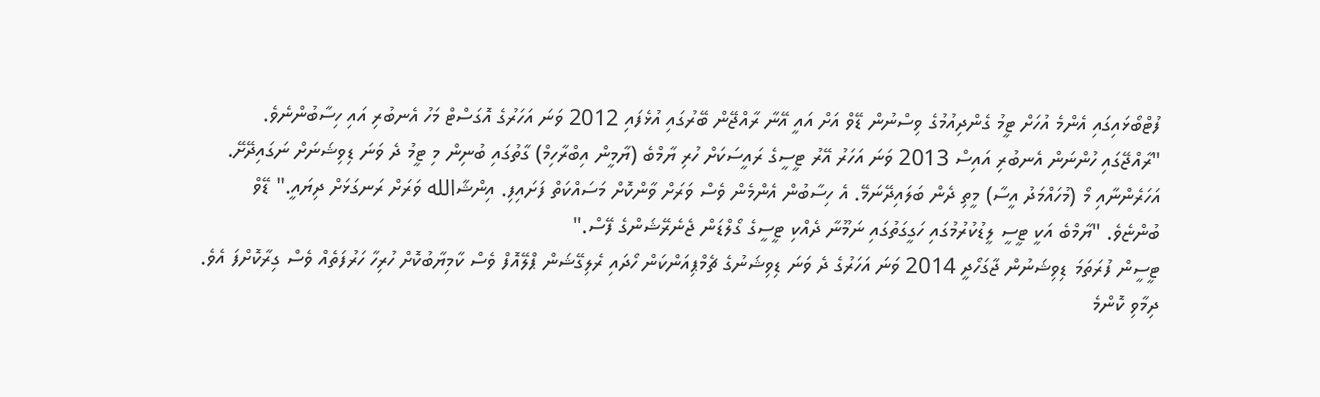ފުޓްބޯޅައިގައި އެންމެ އުހަށް ޓީމު ގެންދިއުމުގެ ވިސްނުން ޑޭވް އަށް އައީ އޭނާ ރާއްޖޭން ބޭރުގައި އުޅެފައި 2012 ވަނަ އަހަރުގެ އޮގަސްޓް މަހު އެނބުރި އައި ހިސާބުންނެވެ.
"ރާއްޖޭގައި ހުންނަން އެނބުރި އައިސް 2013 ވަނަ އަހަރު އޭރު ޓީސީގެ ރައީސަކަށް ހުރި ޔާމްބެ (ޔާމީން އިބްރާހިމް) ގާތުގައި ބުނިން މި ޓީމު ދެ ވަނަ ޑިވިޝަނަށް ނަގައިދޭށޭ. އަހަރެންނާއި މޯ (މުހައްމަދު އީސާ) މީތި ދެން ބަލައިދޭނަމޭ. އެ ހިސާބުން އެންމެން ވެސް ވަރަށް ވާންކޮށް މަސައްކަތް ފަށައިފި. އިންޝާالله ވަރަށް ރަނގަޅަށް ދިޔައީ." ޑޭވް ބުންޏެވެ. "ޔާމްބެ އަކީ ޓީސީ ލީޑުކުރުމުގައި ހަގީގަތުގައި ނަމޫނާ ދެއްކި ޓީސީގެ ގޯލްޑަން ޖެނެރޭޝަންގެ ފޭސް."
ޓީސީން ފުރަތަމަ ޑިވިޝަނުން ޖާގަހޯދީ 2014 ވަނަ އަހަރުގެ ދެ ވަނަ ޑިވިޝަނުގެ ޗެމްޕިއަންކަން ހޯދައި ރެލިގޭޝަން ޕްލޭއޮފް ވެސް ކާމިޔާބުކޮށް ހުރިހާ ހަރުފަތެއް ވެސް ގިރާކޮށްފަ އެވެ. ދިމާވި ކޮންމެ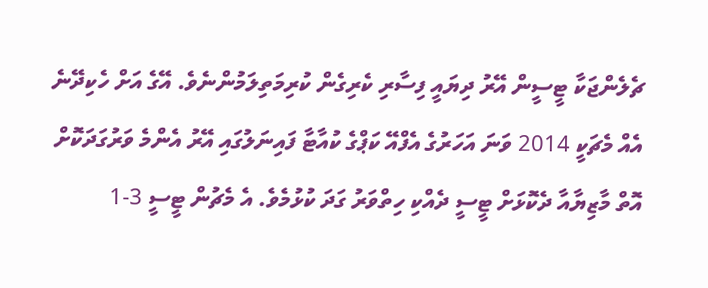ޗެލެންޖަކާ ޓީސީން އޭރު ދިޔައީ ފިސާރި ކެރިގެން ކުރިމަތިލަމުންނެވެ. އޭގެ އަށް ހެކިދޭނެ އެއް މެޗަކީ 2014 ވަނަ އަހަރުގެ އެފްއޭ ކަޕްގެ ކުއާޓާ ފައިނަލުގައި އޭރު އެންމެ ވަރުގަދަކޮށް އޮތް މާޒިޔާއާ ދެކޮޅަށް ޓީސީ ދެއްކި ހިތްވަރު ގަދަ ކުޅުމެވެ. އެ މެޗުން ޓީސީ 3-1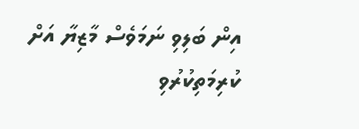އިން ބަލިވި ނަމަވެސް މާޒިޔާ އަށް ކުރިމަތިކުރުވި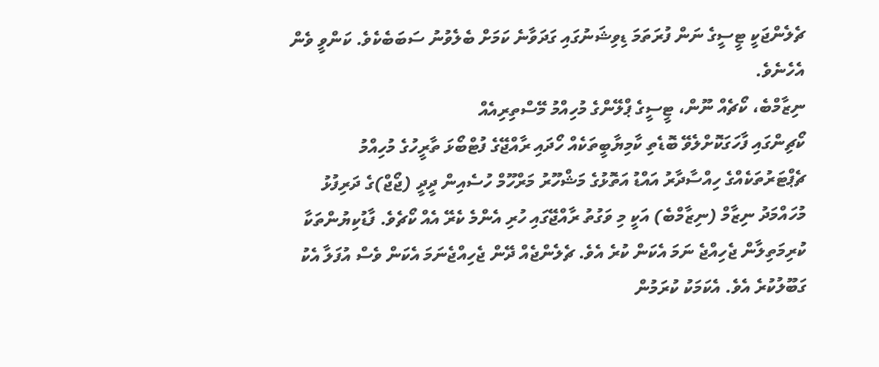ޗެލެންޖަކީ ޓީސީގެ ނަން ފުރަތަމަ ޑިވިޝަނުގައި ގަދަވާނެ ކަމަށް ބެލެވުނު ސަބަބެކެވެ. ކަންވީ ވެން އެހެނެވެ.
ނިޒާމްބެ، ކޯޗެއް ނޫން، ޓީސީގެ ޕްލޭންގެ މުހިއްމު މޭސްތިރިއެއް
ކޯޗިންގައި ފާހަގަކޮށްލެވޭ ބޮޑެތި ކާމިޔާބީތަކެއް ހޯދައި ރާއްޖޭގެ ފުޓްބޯޅަ ތާރީހުގެ މުހިއްމު ޗެޕްޓަރުތަކެއްގެ ހިއްސާދާރު އައްޑު އަތޮޅުގެ މަޝްހޫރު މަރްހޫމް ހުސެއިން ދީދީ (ޖޯޖް)ގެ ދަރިފުޅު މުހައްމަދު ނިޒާމް (ނިޒާމްބެ) އަކީ މި ވަގުތު ރާއްޖޭގައި ހުރި އެންމެ ކެރޭ އެއް ކޯޗެވެ. ފާޑުކިޔުންތަކާ ކުރިމަތިލާން ޖެހިއްޖެ ނަމަ އެކަން ކުރެ އެވެ. ޗެލެންޖެއް ދޭން ޖެހިއްޖެނަމަ އެކަން ވެސް އުފަލާ އެކު ގަބޫލުކުރެ އެވެ. އެކަމަކު ކުރަމުން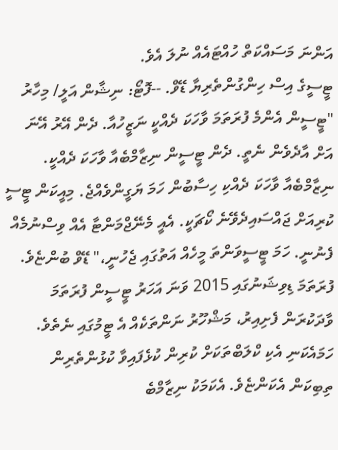އަންނަ މަސައްކަތް ހުއްޓައެއް ނުލަ އެވެ.
ޓީސީގެ އިސް ހިންގުންތެރިޔާ ޑޭވް. --ފޮޓޯ: ނިޝާން އަލީ/ މިހާރު
"ޓީސީން އެންމެ ފުރަތަމަ ވާހަކަ ދެއްކީ ނަޒީހުއާ. ދެން އޭރު އޭނަ އަށް އާދެވެން ނެތީ. ދެން ޓީސީން ނިޒާމްބެއާ ވާހަކަ ދެއްކީ. ނިޒާމްބެއާ ވާހަކަ ދެއްކި ހިސާބުން ހަމަ ޔަގީންވެއްޖެ. މިއީކަން ޓީސީ ކުރިއަށް ޖައްސައިދެވޭނެ ކޯޗަކީ. އެއީ މެނޭޖްމަންޓާ އެއް ވިސްނުމެއް ފެނުނީ. ހަމަ ޓީސީވަންތަ މީހެއް އަތުގައި ޖެހުނީ،" ޑޭވް ބުންޏެވެ.
ފުރަތަމަ ޑިވިޝަނުގައި 2015 ވަނަ އަހަރު ޓީސީން ފުރަތަމަ ވާދަކުރަން ފެށިއިރު، މަޝްހޫރު ނަންތަކެއް އެ ޓީމުގައި ނެތެވެ. ހަމައެކަނި އެކި ކްލަބްތަކަށް ކުރިން ކުޅެފައިވާ ކުޅުންތެރިން ތިބިކަން އެކަންޏެވެ. އެކަމަކު ނިޒާމްބެ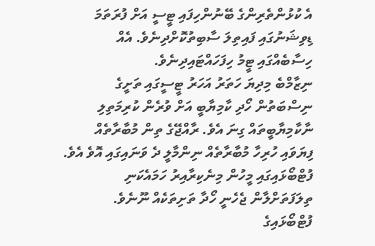އެ ކުޅުންތެރިންގެ ބޭނުންހިފައި ޓީސީ އަށް ފުރަތަމަ ޑިވިޝަނުގައި ފައިތިލަ ސާބިތުކޮށްދިނެވެ. އެއް ހިސާބެއްގައި ޓީމު ހިފަހައްޓައިދިނެވެ.
ނިޒާމްބެ މިދިޔަ ހަތަރު އަހަރު ޓީސީގައި ތަށީގެ ނިސްބަތުން ހޯދި ކާމިޔާބީ އަށް ވުރެން ކުރިމަތިލި ނާކާމިޔާބީތައް ގިނަ އެވެ. ރާއްޖޭގެ ތިން މުބާރާތެއް ފިޔަވައި ހުރިހާ މުބާރާތެއް ނިންމާލީ ދެ ވަނައިގައި އޮވެ އެވެ. ފުޓްބޯޅައިގައި މީހުން މިނެކިރާއިރު ހަމައެކަނި ތިލަފަތަށްލާން ޖެހެނީ ހޯދާ ތަށިތަކެއް ނޫނެވެ. ފުޓްބޯޅައިގެ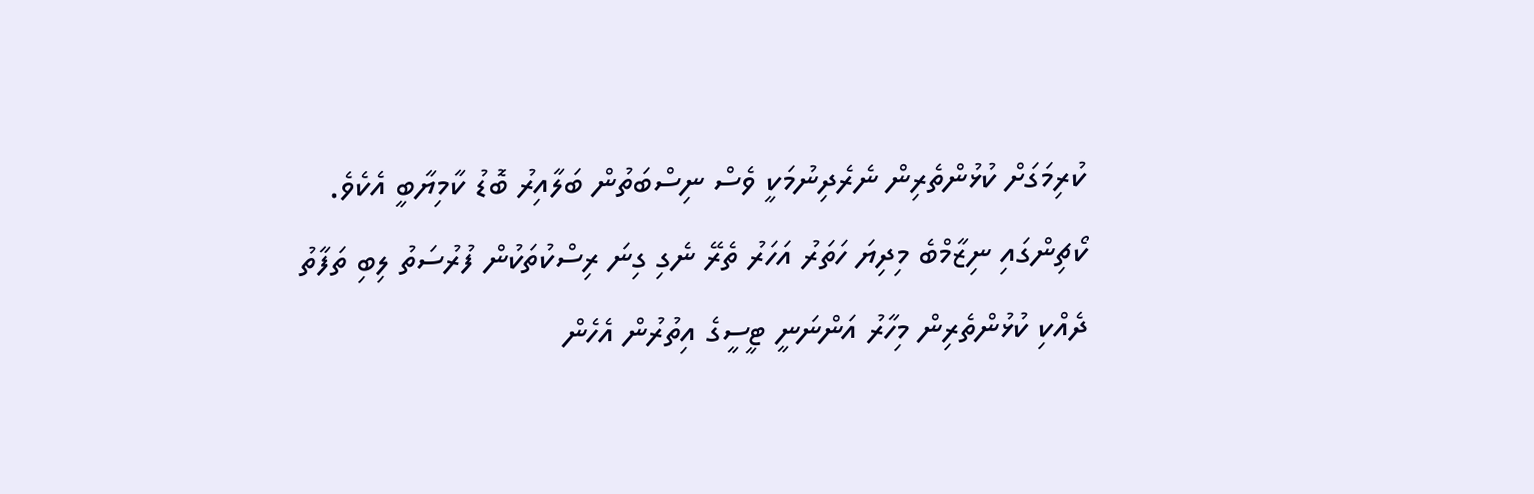ކުރިމަގަށް ކުޅުންތެރިން ނެރެދިނުމަކީ ވެސް ނިސްބަތުން ބަލާއިރު ބޮޑު ކާމިޔާބީ އެކެވެ.
ކޯޗިންގައި ނިޒާމްބެ މިދިޔަ ހަތަރު އަހަރު ތެރޭ ނެގި ގިނަ ރިސްކުތަކުން ފުރުސަތު ލިބި ތަފާތު ދެއްކި ކުޅުންތެރިން މިހާރު އަންނަނީ ޓީސީގެ އިތުރުން އެހެން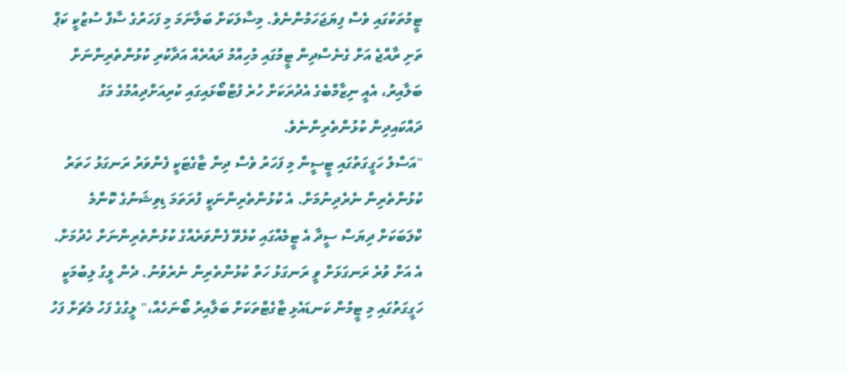ޓީމުތަކުގައި ވެސް ފިޔަޖަހަމުންނެވެ. މިސާލަކަށް ބަލާނަމަ މި ފަހަރުގެ ސާފް ސުޒުކީ ކަޕް ތަށި ރާއްޖެ އަށް ގެނެސްދިން ޓީމުގައި މުހިއްމު ދައުރެއް އަދާކުރި ކުޅުންތެރިންނަށް ބަލާއިރު، އެއީ ނިޒާމްބެގެ އެދުރަކަށް ހުރެ ފުޓްބޯޅައިގައި ކުރިއަށްދިއުމުގެ މަގު ދައްކައިދިން ކުޅުންތެރިންނެވެ.
"އަސްލު ހަގީގަތުގައި ޓީސީން މި ފަހަރު ވެސް ދިން ޓާގެޓަކީ ފެންވަރު ރަނގަޅު ހަތަރު ކުޅުންތެރިން ނެރެދިނުމަށް. އެ ކުޅުންތެރިންނަކީ ފުރަތަމަ ޑިވިޝަނުގެ ކޮންމެ ކްލަބަކަށް ދިޔަސް ސީދާ އެ ޓީމެއްގައި ކުޅެވޭ ފެންވަރެއްގެ ކުޅުންތެރިންނަށް ހެދުމަށް. އެ އަށް ވުރެ ރަނގަޅަށް ވީ ރަނގަޅު ހަތް ކުޅުންތެރިން ނެރެވުނު. ދެން ލީގު ލިބުމަކީ ހަގީގަތުގައި މި ޓީމުން ކަނޑައެޅި ޓާގެޓްތަކަށް ބަލާއިރު ބޯނަހެއް،" ލީގުގެ ފަހު މެޗަށް ފަހު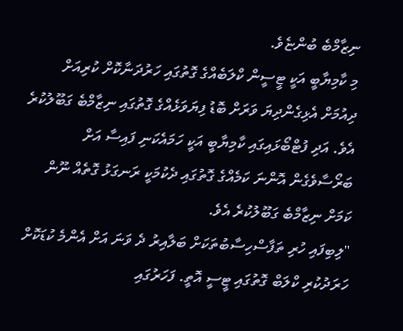ނިޒާމްބެ ބުންޏެވެ.
މި ކާމިޔާބީ އަކީ ޓީސީން ކްލަބެއްގެ ގޮތުގައި ހަރުދަނާކޮށް ކުރިއަށް ދިއުމަށް އެޅިގެންދިޔަ ވަރަށް ބޮޑު ފިޔަވަޅެއްގެ ގޮތުގައި ނިޒާމްބެ ގަބޫލުކުރެ އެވެ. އަދި ފުޓްބޯޅައިގައި ކާމިޔާބީ އަކީ ހަމައެކަނި ފައިސާ އަށް ބަރޯސާވެގެން އޮންނަ ކަމެއްގެ ގޮތުގައި ދެކުމަކީ ރަނގަޅު ގޮތެއް ނޫން ކަމަށް ނިޒާމްބެ ގަބޫލުކުރެ އެވެ.
"ލިބިފައި ހުރި ތަފާސްހިސާބުތަކަށް ބަލާއިރު ދެ ވަނަ އަށް އެންމެ ކުޑަކޮށް ހަރަދުކުރި ކްލަބް ގޮތުގައި ޓީސީ އޮތީ. ފަހަރުގައި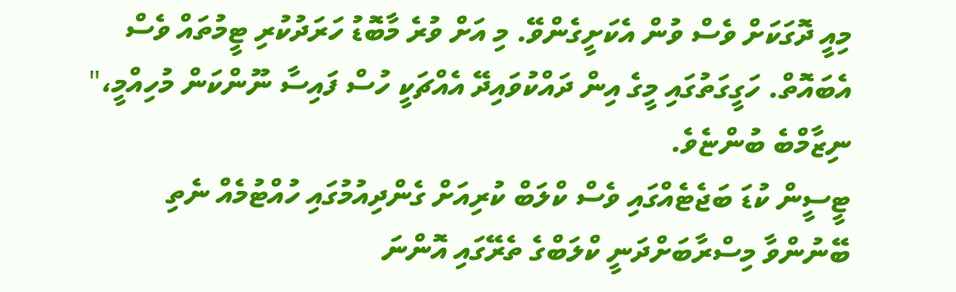މިއީ ދޮގަކަށް ވެސް ވުން އެކަށީގެންވޭ. މި އަށް ވުރެ މާބޮޑު ހަރަދުކުރި ޓީމުތައް ވެސް އެބައޮތް. ހަގީގަތުގައި މީގެ އިން ދައްކުވައިދޭ އެއްޗަކީ ހުސް ފައިސާ ނޫންކަން މުހިއްމީ،" ނިޒާމްބެ ބުންޏެވެ.
ޓީސީން ކުޑަ ބަޖެޓެއްގައި ވެސް ކްލަބް ކުރިއަށް ގެންދިއުމުގައި ހުއްޓުމެއް ނެތި ބޭނުންވާ މިސްރާބަށްދަނީ ކްލަބްގެ ތެރޭގައި އޮންނަ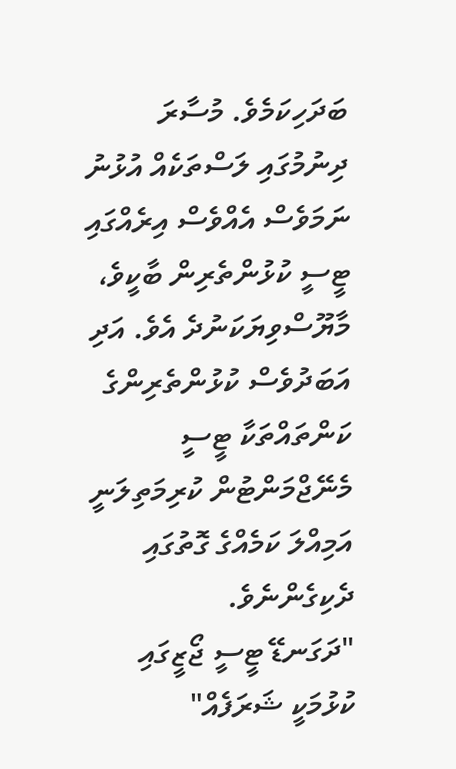ބަދަހިކަމެވެ. މުސާރަ ދިނުމުގައި ލަސްތަކެއް އުޅުނު ނަމަވެސް އެއްވެސް އިރެއްގައި ޓީސީ ކުޅުންތެރިން ބާކީވެ، މާޔޫސްވިޔަކަނުދެ އެވެ. އަދި އަބަދުވެސް ކުޅުންތެރިންގެ ކަންތައްތަކާ ޓީސީ މެނޭޖްމަންޓުން ކުރިމަތިލަނީ އަމިއްލަ ކަމެއްގެ ގޮތުގައި ދެކިގެންނެވެ.
"ދަގަނޑޭ ޓީސީ ޖޯޒީގައި ކުޅުމަކީ ޝަރަފެއް"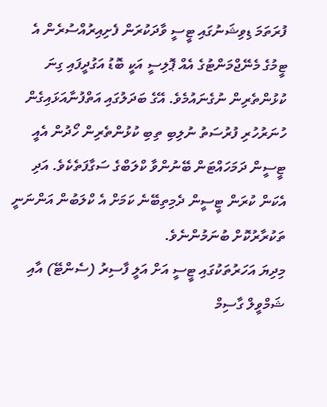ފުރަތަމަ ޑިވިޝަނުގައި ޓީސީ ވާދަކުރަން ފެށިއިރުއްސުރެން އެ ޓީމުގެ މެނޭޖްމަންޓުގެ އެއް ޕޮލިސީ އަކީ ބޮޑު އަގުދީފައި ގިނަ ކުޅުންތެރިން ނުގެނައުމެވެ. އޭގެ ބަދަލުގައި އަތްފުނާއަޅައިގެން ހުނަރުހުރި ފުރުސަތު ނުލިބި ތިބި ކުޅުންތެރިން ހޯދުން އެއީ ޓީސީން ދަމަހައްޓަން ބޭނުންވާ ކްލަބްގެ ސަގާފަތެކެވެ. އަދި އެކަން ކުރަން ޓީސީން ދެމިތިބޭނެ ކަމަށް އެ ކްލަބުން އަންނަނީ ތަކުރާރުކޮށް ބުނަމުންނެވެ.
މިދިޔަ އަހަރުތަކުގައި ޓީސީ އަށް އަލީ ފާސިރު (ސެންޓޭ) އާއި ޝަމްވީލް ގާސިމް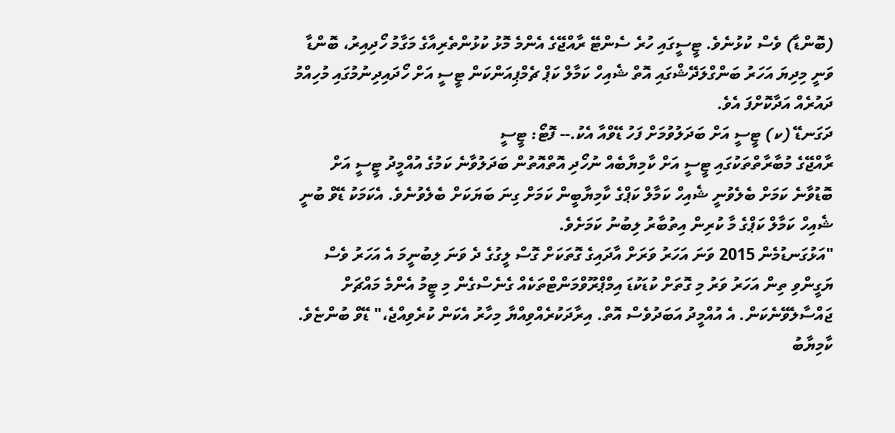(ބޮންޑާ) ވެސް ކުޅުނެވެ. ޓީސީގައި ހުރެ ސެންޓޭ ރާއްޖޭގެ އެންމެ މޮޅު ކުޅުންތެރިއާގެ މަގާމު ހޯދިއިރު، ބޮންޑާ ވަނީ މިދިޔަ އަހަރު ބަންގްލަދޭޝްގައި އޮތް ޝެއިހް ކަމާލް ކަޕް ޗެމްޕިއަންކަން ޓީސީ އަށް ހޯދައިދިނުމުގައި މުހިއްމު ދައުރެއް އަދާކޮށްފަ އެވެ.
ދަގަނޑޭ (ކ) ޓީސީ އަށް ބަދަލުވުމަށް ފަހު ޑޭވްއާ އެކު.-- ފޮޓޯ: ޓީސީ
ރާއްޖޭގެ މުބާރާތްތަކުގައި ޓީސީ އަށް ކާމިޔާބެއް ނުހޯދި އޮތްއޮތުން ބަދަލުވާނެ ކަމުގެ އުއްމީދު ޓީސީ އަށް ބޮޑުވާނެ ކަމަށް ބެލެވުނީ ޝެއިހް ކަމާލް ކަޕްގެ ކާމިޔާބީން ކަމަށް ގިނަ ބަޔަކަށް ބެލެވުނެވެ. އެކަމަކު ޑޭވް ބުނީ ޝެއިހް ކަމާލް ކަޕްގެ މާ ކުރިން އިތުބާރު ލިބުނު ކަމަށެވެ.
"އަޅުގަނޑުމެން 2015 ވަނަ އަހަރު ވަރަށް އާދައިގެ ގޮތަކަށް ގޮސް ލީގުގެ ދެ ވަނަ ލިބުނީމަ އެ އަހަރު ވެސް ޔަގީންވި ތިން އަހަރު ވަރު މި ގޮތަށް ކުޑަކުޑަ އިމްޕްރޫވްމަންޓްތަކެއް ގެނެސްގެން މި ޓީމު އެންމެ މައްޗަށް ޖައްސާލެވޭނެކަން. އެ އުއްމީދު އަބަދުވެސް އޮތް. އިރާދަކުރެއްވިއްޔާ މިހާރު އެކަން ކުރެވިއްޖެ،" ޑޭވް ބުންޏެވެ.
ކާމިޔާބު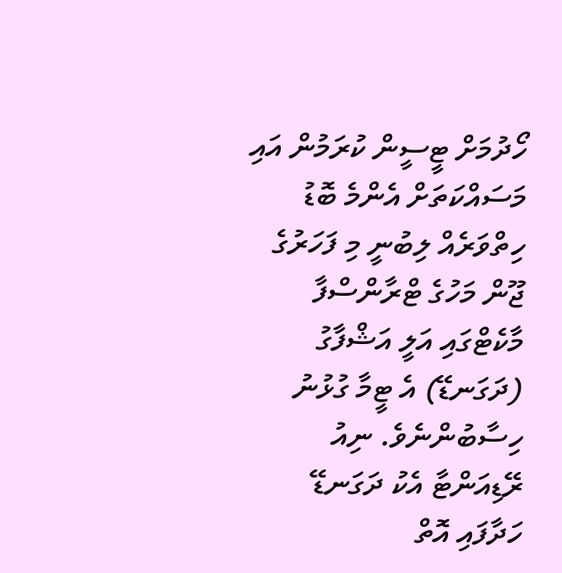ހޯދުމަށް ޓީސީން ކުރަމުން އައި މަސައްކަތަށް އެންމެ ބޮޑު ހިތްވަރެއް ލިބުނީ މި ފަހަރުގެ ޖޫން މަހުގެ ޓްރާންސްފާ މާކެޓްގައި އަލީ އަޝްފާގު (ދަގަނޑޭ) އެ ޓީމާ ގުޅުނު ހިސާބުންނެވެ. ނިއު ރޭޑިއަންޓާ އެކު ދަގަނޑޭ ހަދާފައި އޮތް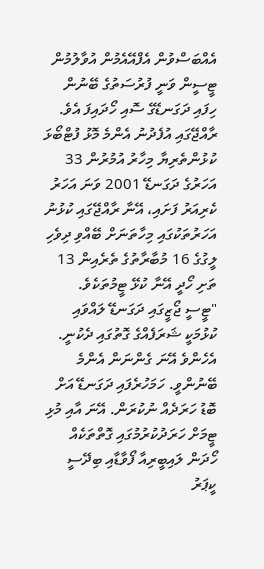އެއްބަސްވުން އެފްއޭއެމުން އުވާލުމުން ޓީސީން ވަނީ ފުރުސަތުގެ ބޭނުން ހިފައި ދަގަނޑޭގެ ސޮއި ހޯދައިފަ އެވެ.
ރާއްޖޭގައި އުފެދުނު އެންމެ މޮޅު ފުޓްބޯޅަ ކުޅުންތެރިޔާ މިހާރު އުމުރުން 33 އަހަރުގެ ދަގަނޑޭ 2001 ވަނަ އަހަރު ކެރިއަރު ފަށައި، އޭނާ ރާއްޖޭގައި ކުޅުނު އަހަރުތަކުގައި މިހާތަނަށް ބޭއްވި ދިވެހި ލީގުގެ 16 މުބާރާތުގެ ތެރެއިން 13 ތަށި ހޯދީ އޭނާ ކުޅޭ ޓީމުތަކެވެ.
"ޓީސީ ޖޯޒީގައި ދަގަނޑޭ ލައްވައި ކުޅުމަކީ ޝަރަފެއްގެ ގޮތުގައި ދެކުނީ. އެހެންވެ އޭނަ ގެންނަން އެންމެ ބޭނުންވީ. ހަމަހުރެފައި ދަގަނޑޭ އަށް ބޮޑު ހަރަދެއް ނުކުރަން. އޭނަ އާއި މުޅި ޓީމަށް ހަރަދުކުރުމުގައި ގޮތްތަކެއް ހޯދަން ލައިބީރިއާ ފޯވާޑާއި ބިދޭސީ ކީޕަރު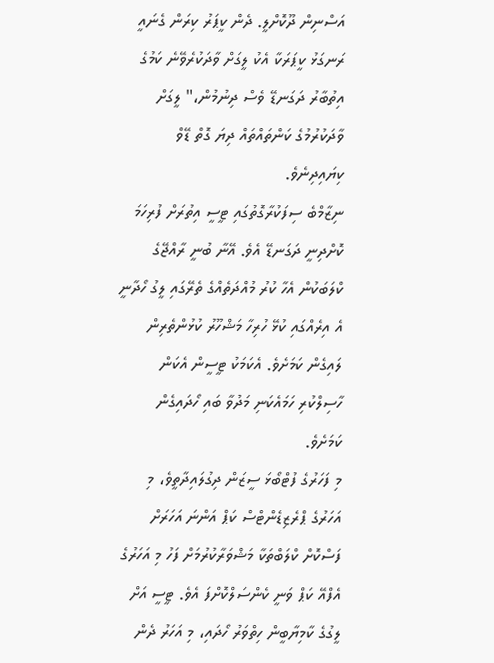އަސްނިން ދޫކޮށްލީ. ދެން ކީޕަރު ކިރަން ގެނައީ ރަނގަޅު ކީޕަރަކާ އެކު ލީގަށް ވާދަކުރެވޭނެ ކަމުގެ އިތުބާރު ދަގަނޑޭ ވެސް ދިނުމުން،" ލީގަށް ވާދަކުރުމުގެ ކަންތައްތައް ދިޔަ ގޮތް ޑޭވް ކިޔައިދިނެވެ.
ނިޒާމްބެ ސިފަކުރާގޮތުގައި ޓީސީ އިތުރަށް ފުރިހަމަ ކޮށްދިނީ ދަގަނޑޭ އެވެ. އޭނާ ބުނީ ރާއްޖޭގެ ކްލަބަކުން އެހާ ކުރު މުއްދަތެއްގެ ތެރޭގައި ލީގު ހޯދާނީ އެ އިރެއްގައި ކުޅޭ ހުރިހާ މަޝްހޫރު ކުޅުންތެރިން ލައިގެން ކަމަށެވެ. އެކަމަކު ޓީސީން އެކަން ހާސިލްކުރި ހަމައެކަނި މަދުވާ ބައި ހޯދައިގެން ކަމަށެވެ.
މި ފަހަރުގެ ފުޓްބޯޅަ ސީޒަން ދިގުލައިދާތީވެ، މި އަހަރުގެ ޕްރެޒިޑެންޓްސް ކަޕް އަންނަ އަހަރަށް ފަސްކޮށް ކްލަބްތަކާ މަޝްވަރާކުރުމަށް ފަހު މި އަހަރުގެ އެފްއޭ ކަޕް ވަނީ ކެންސަލްކޮށްފަ އެވެ. ޓީސީ އަށް ލީގުގެ ކާމިޔާބީން ހިތްވަރު ހޯދައި، މި އަހަރު ދެން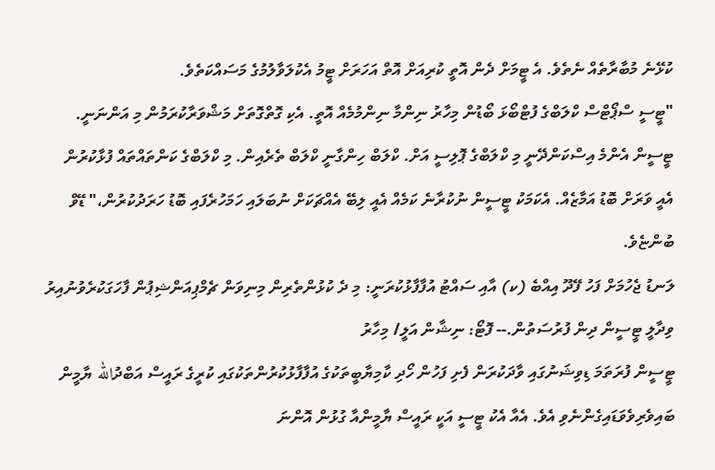ކުޅޭނެ މުބާރާތެއް ނެތެވެ. އެ ޓީމަށް ދެން އޮތީ ކުރިއަށް އޮތް އަހަރަށް ޓީމު އެކުލަވާލުމުގެ މަސައްކަތެވެ.
"ޓީސީ ސްޕޯޓްސް ކްލަބްގެ ފުޓްބޯޅަ ބޯޑުން މިހާރު ނިންމާ ނިންމުމެއް އޮތީ. އެކި ގޮތްގޮތަށް މަޝްވަރާކުރަމުން މި އަންނަނީ. ޓީސީން އެންމެ އިސްކަންދޭނީ މި ކްލަބްގެ ޕޮލިސީ އަށް. ކްލަބް ހިންގާނީ ކްލަބް ތެރެއިން. މި ކްލަބްގެ ކަންތައްތައް ފުޅާކުރުން އެއީ ވަރަށް ބޮޑު އަމާޒެއް. އެކަމަކު ޓީސީން ނުކުރާނެ ކަމެއް އެއީ ލިބޭ އެއްޗަކަށް ނުބަލައި ހަމަހުރެފައި ބޮޑު ހަރަދުކުރުން،" ޑޭވް ބުންޏެވެ.
ލަނޑު ޖެހުމަށް ފަހު ފޭދޫ އިއްބެ (ކ) އާއި ސައްޓު އުފާފާޅުކުރަނީ: މި ދެ ކުޅުންތެރިން މިނިވަން ޗެމްޕިއަންޝިޕުން ފާހަގަކުރެވުނުއިރު ވިދާލީ ޓީސީން ދިން ފުރުސަތުން.-- ފޮޓޯ: ނިޝާން އަލީ/ މިހާރު
ޓީސީން ފުރަތަމަ ޑިވިޝަނުގައި ވާދަކުރަން ފެށި ފަހުން ހޯދި ކާމިޔާބީތަކުގެ އުފާފާޅުކުރުންތަކުގައި ކުރީގެ ރައީސް އަބްދުالله ޔާމީން ބައިވެރިވެވަޑައިގެންނެވި އެވެ. އެއާ އެކު ޓީސީ އަކީ ރައީސް ޔާމީންއާ ގުޅުން އޮންނަ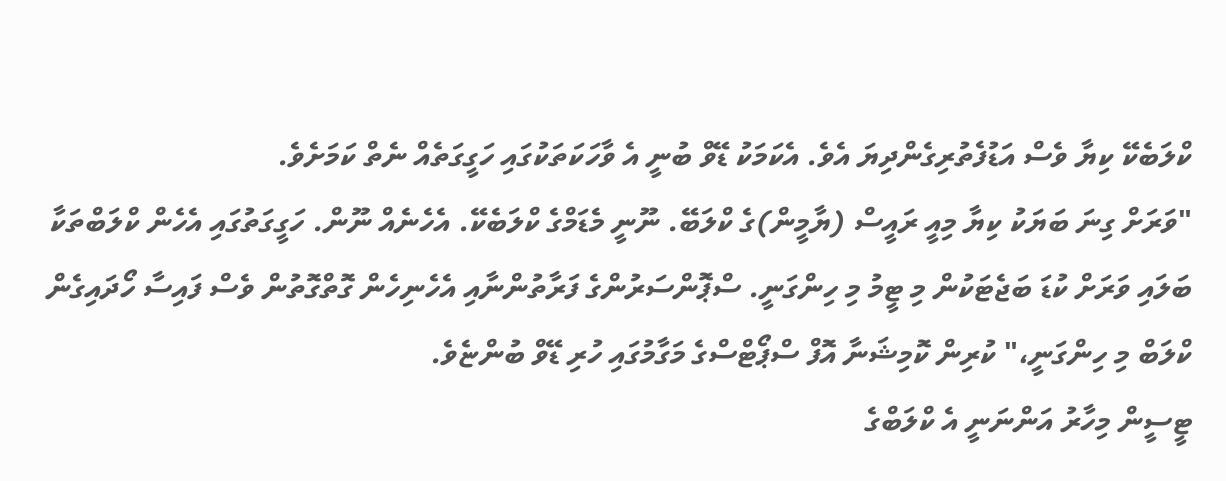ކްލަބެކޭ ކިޔާ ވެސް އަޑުފެތުރިގެންދިޔަ އެވެ. އެކަމަކު ޑޭވް ބުނީ އެ ވާހަކަތަކުގައި ހަގީގަތެއް ނެތް ކަމަށެވެ.
"ވަރަށް ގިނަ ބަޔަކު ކިޔާ މިއީ ރައީސް (ޔާމީން)ގެ ކްލަބޭ. ނޫނީ މެޑަމްގެ ކްލަބެކޭ. އެހެނެއް ނޫން. ހަގީގަތުގައި އެހެން ކްލަބްތަކާ ބަލައި ވަރަށް ކުޑަ ބަޖެޓަކުން މި ޓީމު މި ހިންގަނީ. ސްޕޮންސަރުންގެ ފަރާތުންނާއި އެހެނިހެން ގޮތްގޮތުން ވެސް ފައިސާ ހޯދައިގެން ކްލަބް މި ހިންގަނީ،" ކުރިން ކޮމިޝަނާ އޮފް ސްޕޯޓްސްގެ މަގާމުގައި ހުރި ޑޭވް ބުންޏެވެ.
ޓީސީން މިހާރު އަންނަނީ އެ ކްލަބްގެ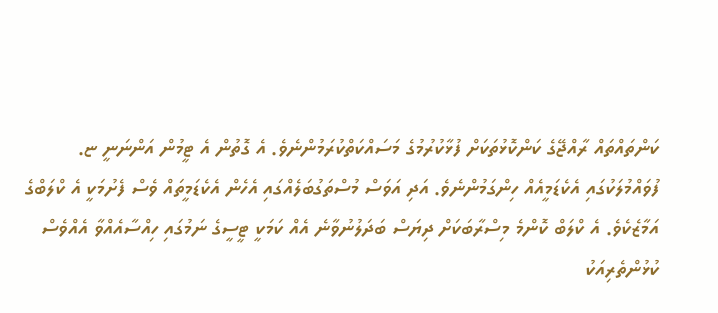ކަންތައްތައް ރާއްޖޭގެ ކަންކޮޅުތަކަށް ފުޅާކުރުމުގެ މަސައްކަތްކުރަމުންނެވެ. އެ ގޮތުން އެ ޓީމުން އަންނަނީ ޏ. ފުވައްމުލަކުގައި އެކެޑަމީއެއް ހިންގަމުންނެވެ. އަދި އަވަސް މުސްތަގުބަލެއްގައި އެހެން އެކެޑަމީތައް ވެސް ފެށުމަކީ އެ ކްލަބްގެ އަމާޒެކެވެ. އެ ކްލަބް ކޮންމެ މިސްރާބަކަށް ދިޔަސް ބަދަލުނުވާނެ އެއް ކަމަކީ ޓީސީގެ ނަމުގައި ހިއްސާއެއްވާ އެއްވެސް ކުޅުންތެރިއަކު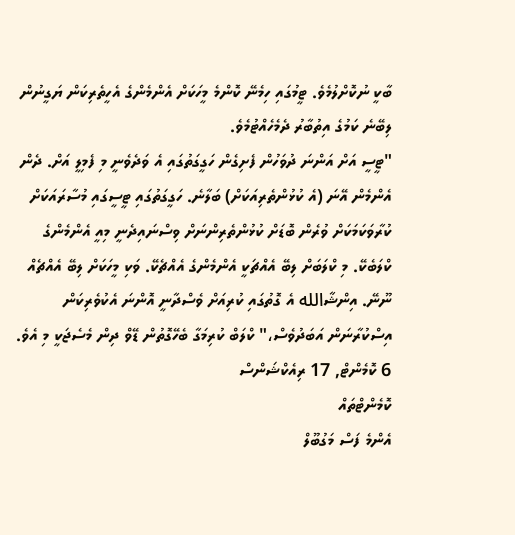ބާކީ ނުކޮށްލުމެވެ. ޓީމުގައި ހިމެނޭ ކޮންމެ މީހަކަށް އެންމެންގެ އެހީތެރިކަން ޔަގީނުން ލިބޭނެ ކަމުގެ އިތުބާރު ދެމެހެއްޓުމެވެ.
"ޓީސީ އަށް އަންނަ ދުވަހުން ފެށިގެން ހަގީގަތުގައި އެ ވަދެވެނީ މި ފެމިލީ އަށް. ދެން އެންމެން އޭނަ (އެ ކުޅުންތެރިއަކަށް) ބަލާނެ. ހަގީގަތުގައި ޓީސީގައި މުސާރައަކަށް ކުރާވަކަމަކަށް ވުރެން ބޮޑަށް ކުޅުންތެރިންނަށް ވިސްނައިދެނީ މިއީ އެންމެންގެ ކްލަބެކޭ. މި ކްލަބަށް ލިބޭ އެއްޗަކީ އެންމެންގެ އެއްޗެކޭ. ވަކި މީހަކަށް ލިބޭ އެއްޗެއް ނޫނޭ. އިންޝާالله އެ ގޮތުގައި ކުރިއަށް ވެސްދާނީ އޮންނަ އެކުވެރިކަން އިސްކުރާނަން އަބަދުވެސް،" ކްލަބް ކުރިމަގާ ބެހޭގޮތުން ޑޭވް ދިން މެސެޖަކީ މި އެވެ.
6 ކޮމެންޓް, 17 ރިއެކްޝަންސް
ކޮމެންޓްތައް
އެންމެ ފަސް މަގުބޫލް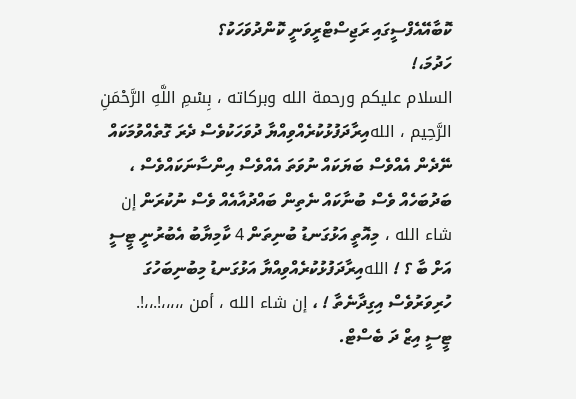ކޮބާއޭއެފްސީގައި ރަޖިސްޓްރީވަނީ ކޮންދުވަހަކު؟
ހަދުމަ،!
السلام عليكم ورحمة الله وبركاته ، بِسْمِ اللَّهِ الرَّحْمَنِ الرَّحِيم ، اللهއިރާދަފުޅުކުރެއްވިއްޔާ ދުވަހަކުވެސް ދެރަ ގޮތެއްވުމަކައް ނޭދެން އެއްވެސް ބަޔަކައް ނުވަތަ އެއްވެސް އިންސާނަކައްވެސް ، ބަދުބަހެއް ވެސް ބުނާކައް ނެތިން ބައްދުއާއެއް ވެސް ނުކުރަން إن شاء الله ، މިއޮތީ އަޅުގަނޑު ބުނިތަން 4 ކާމިޔާބު އެބުރުނީ ޓީސީ އަށް ބާ ؟ ! اللهއިރާދަފުޅުކުރެއްވިއްޔާ އަޅުގަނޑު މިބުނިބަހުގަ ހުރިވަރުވެސް އިގިދާނެތާ ! ، إن شاء الله ، أمن ،،،،،!.،،!.
ޓީސީ އިޒް ދަ ބެސްޓް.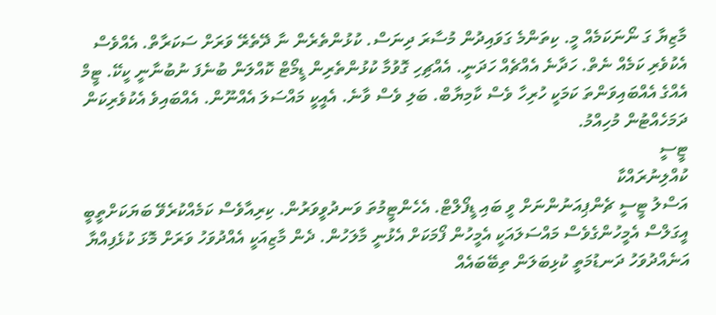މާޒިޔާ ގަ ނޯނަކަމެއް މީ. ކިތަންމެ ގަވައިދުން މުސާރަ ދިނަސް. ކުޅުންތެރެން ނާ ދޭތެރޭ ވަރަށް ސަކަރާތް. އެއްވެސް އެކުވެރި ކަމެއް ނެތް. ހަދާނެ އެއްޗެއް ހަދަނީ. އެއްޗިހި ގޮވުމާ ކުޅުންތެރިން ޑީމޯޓް ކޮއްލަން ބުނެފަ ނުބުނާނީ ކީކޭ. ޓީމް އެއްގެ އެއްބައިވަންތަ ކަމަކީ ހުރިހާ ވެސް ކާމިޔާބް. ބަލި ވެސް ވާނެ. އެއީކީ މައްސަލަ އެއްނޫން. އެއްބައިވެ އެކުވެރިކަން ދަމަހެއްޓުން މުހިއްމު.
ޓީސީ
ކުއްލިނުރައްކާ
އަސްލު ޓީސީ ޗެންޕިއަނުންނަށް ވީ ބައި ޑީފޯލްޓް. އެހެންޓީމުތަ ވަނދުވީވަރުން. ކިރިއާވެސް ކަމެއްކުރެވޭ ބަޔަކަށްތީބީ އީގަލްސް އެމީހުންގެވެސް މައްސަލައަކީ އެމީހުން ފޯމަކަށް އެޅުނީ މާލަހުން. ދެން މާޒިއަކީ އެއްދުވަހު ވަރަށް މޮޅަ ކުޅެފިއްޔާ އަނެއްދުވަހު ދަނޑުމަތީ ކުޅިބަލަން ތިބޭބައެއް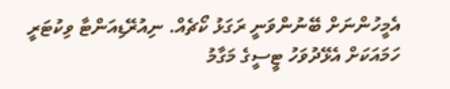އެމީހުންނަށް ބޭނުންވަނީ ރަގަޅު ކޯޗެއް. ނިއުރޭޑިއަންޓާ ވިކުޓަރީ ހަމައަކަށް އެޅޭދުވަހު ޓީސީގެ މަގާމު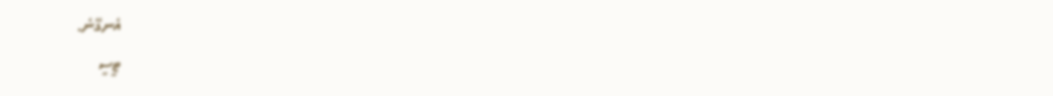އެނގޭނެ.
ޓީސީ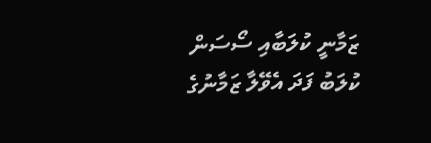ޒަމާނީ ކުލަބާއި ސޯސަން ކުލަބު ފަދަ އެވޭލާ ޒަމާނުގެ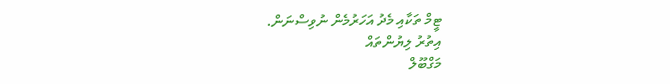ޓީމް ތަކާއި މެދު އަހަރުމެން ނުވިސްނަން.
އިތުރު ލިޔުންތައް
މަގްބޫލް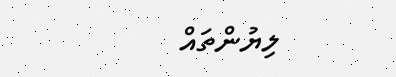ލިޔުންތައް